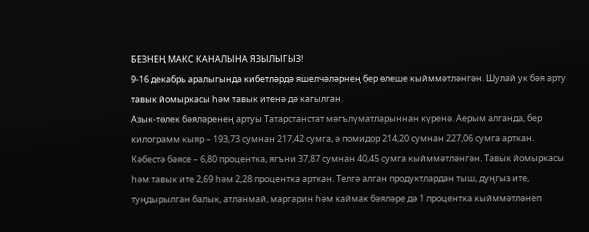БЕЗНЕҢ МАКС КАНАЛЫНА ЯЗЫЛЫГЫЗ!
9-16 декабрь аралыгында кибетләрдә яшелчәләрнең бер өлеше кыйммәтләнгән. Шулай ук бәя арту тавык йомыркасы һәм тавык итенә дә кагылган.
Азык-төлек бәяләренең артуы Татарстанстат мәгълүматларыннан күренә. Аерым алганда, бер килограмм кыяр – 193,73 сумнан 217,42 сумга, ә помидор 214,20 сумнан 227,06 сумга арткан. Кәбестә бәясе – 6,80 процентка, ягъни 37,87 сумнан 40,45 сумга кыйммәтләнгән. Тавык йомыркасы һәм тавык ите 2,69 һәм 2,28 процентка арткан. Телгә алган продуктлардан тыш, дуңгыз ите, туңдырылган балык, атланмай, маргарин һәм каймак бәяләре дә 1 процентка кыйммәтләнеп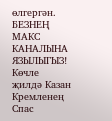өлгергән.
БЕЗНЕҢ МАКС КАНАЛЫНА ЯЗЫЛЫГЫЗ!
Көчле җилдә Казан Кремленең Спас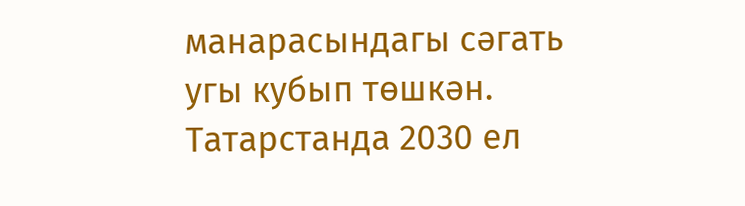манарасындагы сәгать угы кубып төшкән.
Татарстанда 2030 ел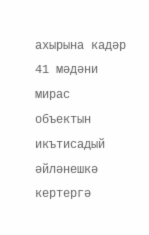ахырына кадәр 41 мәдәни мирас объектын икътисадый әйләнешкә кертергә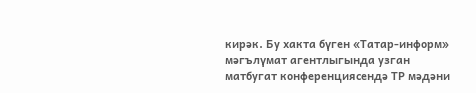кирәк. Бу хакта бүген «Татар-информ» мәгълүмат агентлыгында узган матбугат конференциясендә ТР мәдәни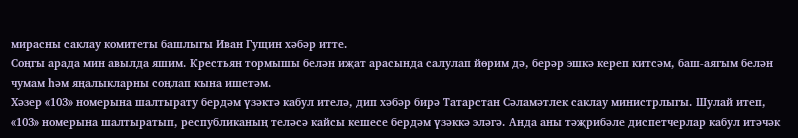мирасны саклау комитеты башлыгы Иван Гущин хәбәр итте.
Соңгы арада мин авылда яшим. Крестьян тормышы белән иҗат арасында салулап йөрим дә, берәр эшкә кереп китсәм, баш-аягым белән чумам һәм яңалыкларны соңлап кына ишетәм.
Хәзер «103» номерына шалтырату бердәм үзәктә кабул ителә, дип хәбәр бирә Татарстан Сәламәтлек саклау министрлыгы. Шулай итеп, «103» номерына шалтыратып, республиканың теләсә кайсы кешесе бердәм үзәккә эләгә. Анда аны тәҗрибәле диспетчерлар кабул итәчәк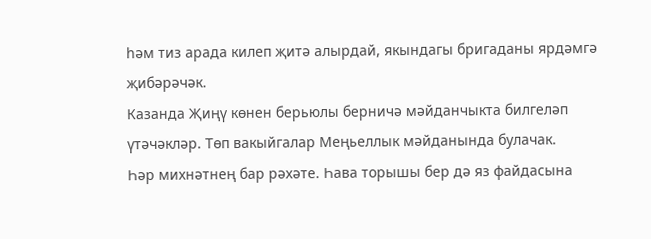һәм тиз арада килеп җитә алырдай, якындагы бригаданы ярдәмгә җибәрәчәк.
Казанда Җиңү көнен берьюлы берничә мәйданчыкта билгеләп үтәчәкләр. Төп вакыйгалар Меңьеллык мәйданында булачак.
Һәр михнәтнең бар рәхәте. Һава торышы бер дә яз файдасына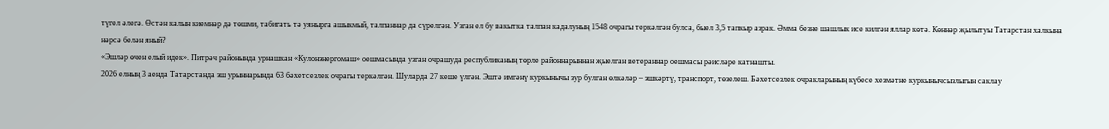түгел әлегә. Өстән калын киемнәр дә төшми, табигать тә уянырга ашыкмый, талпаннар да сүрелгән. Узган ел бу вакытка талпан кадалуның 1548 очрагы теркәлгән булса, быел 3,5 тапкыр азрак. Әмма безне шашлык исе килгән яллар көтә. Көннәр җылытуы Татарстан халкына нәрсә белән яный?
«Эшләр өчен елый идек». Питрәч районында урнашкан «Кулонэнергомаш» оешмасында узган очрашуда республиканың төрле районнарыннан җыелган ветераннар оешмасы рәисләре катнашты.
2026 елның 3 аенда Татарстанда эш урыннарында 63 бәхетсезлек очрагы теркәлгән. Шуларда 27 кеше үлгән. Эштә имгәнү куркынычы зур булган өлкәләр – эшкәртү, транспорт, төзелеш. Бәхетсезлек очракларының күбесе хезмәтне куркынычсызлыгын саклау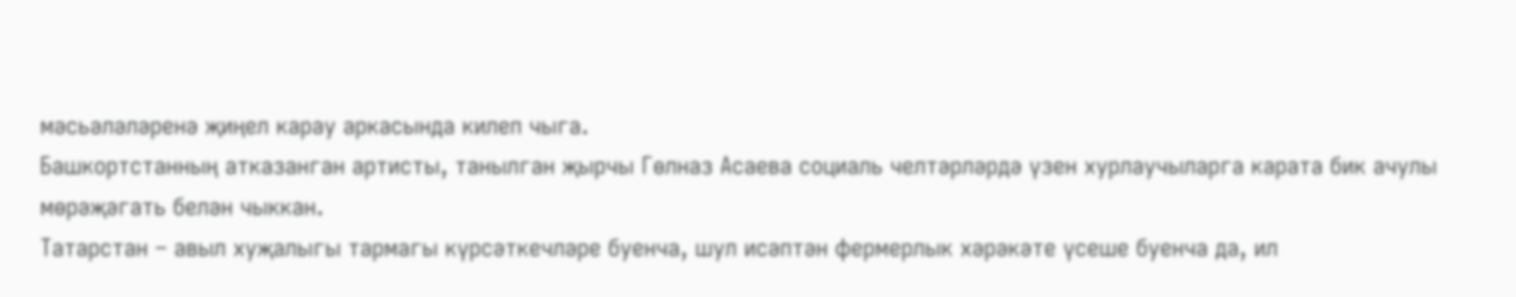мәсьәләләренә җиңел карау аркасында килеп чыга.
Башкортстанның атказанган артисты, танылган җырчы Гөлназ Асаева социаль челтәрләрдә үзен хурлаучыларга карата бик ачулы мөрәҗәгать белән чыккан.
Татарстан – авыл хуҗалыгы тармагы күрсәткечләре буенча, шул исәптән фермерлык хәрәкәте үсеше буенча да, ил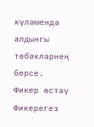күләмендә алдынгы төбәкләрнең берсе.
Фикер өстәү
Фикерегез